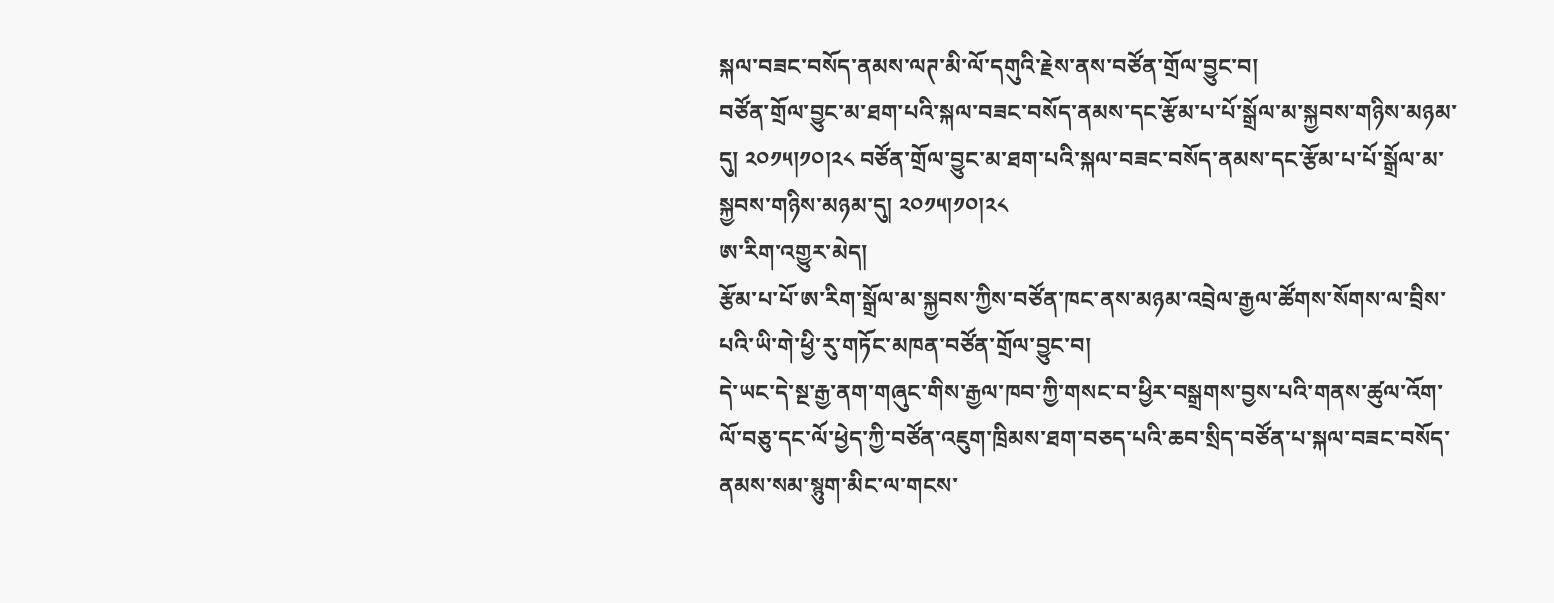སྐལ་བཟང་བསོད་ནམས་ལཊ་མི་ལོ་དགུའི་རྗེས་ནས་བཙོན་གྲོལ་བྱུང་བ།
བཙོན་གྲོལ་བྱུང་མ་ཐག་པའི་སྐལ་བཟང་བསོད་ནམས་དང་རྩོམ་པ་པོ་སྒྲོལ་མ་སྐྱབས་གཉིས་མཉམ་དུ། ༢༠༡༥།༡༠།༢༨ བཙོན་གྲོལ་བྱུང་མ་ཐག་པའི་སྐལ་བཟང་བསོད་ནམས་དང་རྩོམ་པ་པོ་སྒྲོལ་མ་སྐྱབས་གཉིས་མཉམ་དུ། ༢༠༡༥།༡༠།༢༨
ཨ་རིག་འགྱུར་མེད།
རྩོམ་པ་པོ་ཨ་རིག་སྒྲོལ་མ་སྐྱབས་ཀྱིས་བཙོན་ཁང་ནས་མཉམ་འབྲེལ་རྒྱལ་ཚོགས་སོགས་ལ་བྲིས་པའི་ཡི་གེ་ཕྱི་རུ་གཏོང་མཁན་བཙོན་གྲོལ་བྱུང་བ།
དེ་ཡང་དེ་སྔ་རྒྱ་ནག་གཞུང་གིས་རྒྱལ་ཁབ་ཀྱི་གསང་བ་ཕྱིར་བསྒྲགས་བྱས་པའི་གནས་ཚུལ་འོག་ལོ་བཅུ་དང་ལོ་ཕྱེད་ཀྱི་བཙོན་འཇུག་ཁྲིམས་ཐག་བཅད་པའི་ཆབ་སྲིད་བཙོན་པ་སྐལ་བཟང་བསོད་ནམས་སམ་སྙུག་མིང་ལ་གངས་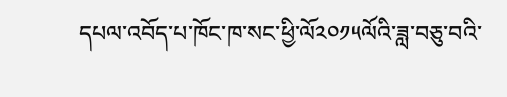དཔལ་འབོད་པ་ཁོང་ཁ་སང་ཕྱི་ལོ༢༠༡༥ལོའི་ཟླ་བཅུ་བའི་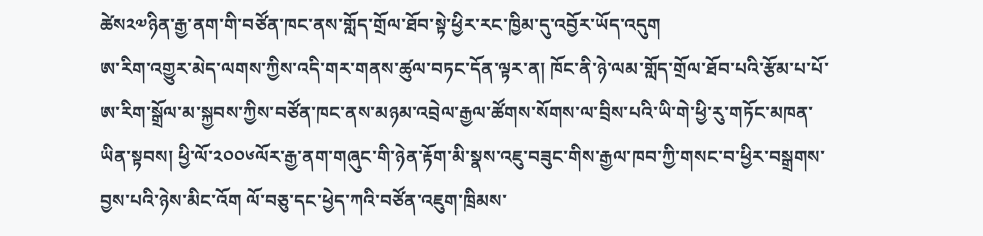ཚེས༢༧ཉིན་རྒྱ་ནག་གི་བཙོན་ཁང་ནས་གློད་གྲོལ་ཐོབ་སྟེ་ཕྱིར་རང་ཁྱིམ་དུ་འབྱོར་ཡོད་འདུག
ཨ་རིག་འགྱུར་མེད་ལགས་ཀྱིས་འདི་གར་གནས་ཚུལ་བཏང་དོན་ལྟར་ན། ཁོང་ནི་ཉེ་ལམ་གློད་གྲོལ་ཐོབ་པའི་རྩོམ་པ་པོ་ཨ་རིག་སྒྲོལ་མ་སྐྱབས་ཀྱིས་བཙོན་ཁང་ནས་མཉམ་འབྲེལ་རྒྱལ་ཚོགས་སོགས་ལ་བྲིས་པའི་ཡི་གེ་ཕྱི་རུ་གཏོང་མཁན་ཡིན་སྟབས། ཕྱི་ལོ་༢༠༠༦ལོར་རྒྱ་ནག་གཞུང་གི་ཉེན་རྟོག་མི་སྣས་འཇུ་བཟུང་གིས་རྒྱལ་ཁབ་ཀྱི་གསང་བ་ཕྱིར་བསྒྲགས་བྱས་པའི་ཉེས་མིང་འོག ལོ་བཅུ་དང་ཕྱེད་ཀའི་བཙོན་འཇུག་ཁྲིམས་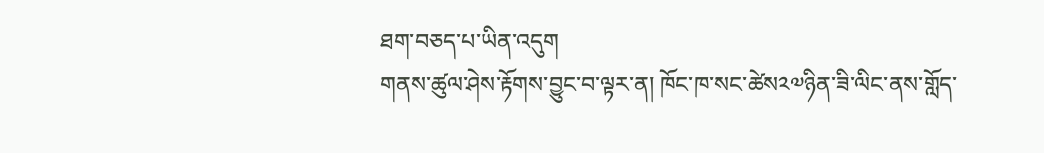ཐག་བཅད་པ་ཡིན་འདུག
གནས་ཚུལ་ཤེས་རྟོགས་བྱུང་བ་ལྟར་ན། ཁོང་ཁ་སང་ཚེས༢༧ཉིན་ཟི་ལིང་ནས་གློད་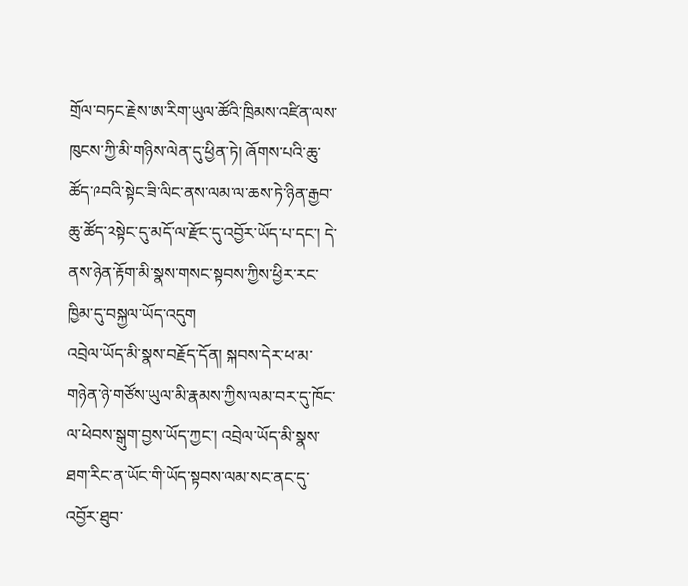གྲོལ་བཏང་རྗེས་ཨ་རིག་ཡུལ་ཚོའི་ཁྲིམས་འཛིན་ལས་ཁུངས་ཀྱི་མི་གཉིས་ལེན་དུ་ཕྱིན་ཏེ། ཞོགས་པའི་ཆུ་ཚོད་༩བའི་སྟེང་ཟི་ལིང་ནས་ལམ་ལ་ཆས་ཏེ་ཉིན་རྒྱབ་ཆུ་ཚོད་༢སྟེང་དུ་མདོ་ལ་རྫོང་དུ་འབྱོར་ཡོད་པ་དང་། དེ་ནས་ཉེན་རྟོག་མི་སྣས་གསང་སྟབས་ཀྱིས་ཕྱིར་རང་ཁྱིམ་དུ་བསྐྱལ་ཡོད་འདུག
འབྲེལ་ཡོད་མི་སྣས་བརྗོད་དོན། སྐབས་དེར་ཕ་མ་གཉེན་ཉེ་གཙོས་ཡུལ་མི་རྣམས་ཀྱིས་ལམ་བར་དུ་ཁོང་ལ་ཕེབས་སྒུག་བྱས་ཡོད་ཀྱང་། འབྲེལ་ཡོད་མི་སྣས་ཐག་རིང་ན་ཡོང་གི་ཡོད་སྟབས་ལམ་སང་ནང་དུ་འབྱོར་ཐུབ་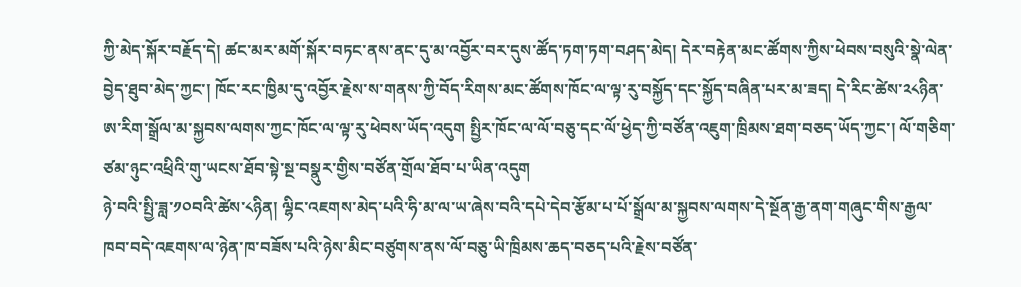ཀྱི་མེད་སྐོར་བརྗོད་དེ། ཚང་མར་མགོ་སྐོར་བཏང་ནས་ནང་དུ་མ་འབྱོར་བར་དུས་ཚོད་ཏག་ཏག་བཤད་མེད། དེར་བརྟེན་མང་ཚོགས་ཀྱིས་ཕེབས་བསུའི་སྣེ་ལེན་བྱེད་ཐུབ་མེད་ཀྱང་། ཁོང་རང་ཁྱིམ་དུ་འབྱོར་རྗེས་ས་གནས་ཀྱི་བོད་རིགས་མང་ཚོགས་ཁོང་ལ་ལྟ་རུ་བསྐྱོད་དང་སྐྱོད་བཞིན་པར་མ་ཟད། དེ་རིང་ཚེས་༢༨ཉིན་ཨ་རིག་སྒྲོལ་མ་སྐྱབས་ལགས་ཀྱང་ཁོང་ལ་ལྟ་རུ་ཕེབས་ཡོད་འདུག སྤྱིར་ཁོང་ལ་ལོ་བཅུ་དང་ལོ་ཕྱེད་ཀྱི་བཙོན་འཇུག་ཁྲིམས་ཐག་བཅད་ཡོད་ཀྱང་། ལོ་གཅིག་ཙམ་ཉུང་འཕྲིའི་གུ་ཡངས་ཐོབ་སྟེ་སྔ་བསྣུར་གྱིས་བཙོན་གྲོལ་ཐོབ་པ་ཡིན་འདུག
ཉེ་བའི་སྤྱི་ཟླ་༡༠བའི་ཚེས་༨ཉིན། ལྷིང་འཇགས་མེད་པའི་ཧི་མ་ལ་ཡ་ཞེས་བའི་དཔེ་དེབ་རྩོམ་པ་པོ་སྒྲོལ་མ་སྐྱབས་ལགས་དེ་སྔོན་རྒྱ་ནག་གཞུང་གིས་རྒྱལ་ཁབ་བདེ་འཇགས་ལ་ཉེན་ཁ་བཟོས་པའི་ཉེས་མིང་བཙུགས་ནས་ལོ་བཅུ་ཡི་ཁྲིམས་ཆད་བཅད་པའི་རྗེས་བཙོན་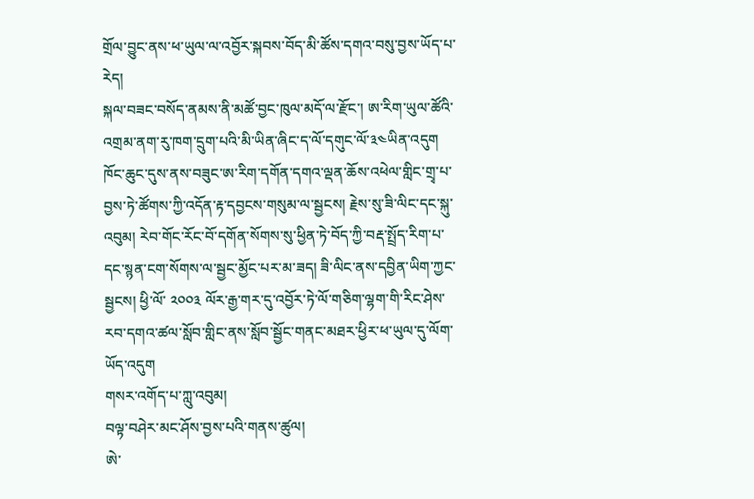གྲོལ་བྱུང་ནས་ཕ་ཡུལ་ལ་འབྱོར་སྐབས་བོད་མི་ཚོས་དགའ་བསུ་བྱས་ཡོད་པ་རེད།
སྐལ་བཟང་བསོད་ནམས་ནི་མཚོ་བྱང་ཁུལ་མདོ་ལ་རྫོང་། ཨ་རིག་ཡུལ་ཚོའི་འགྲམ་ནག་རུ་ཁག་དྲུག་པའི་མི་ཡིན་ཞིང་ད་ལོ་དགུང་ལོ་༣༤ཡིན་འདུག ཁོང་ཆུང་དུས་ནས་བཟུང་ཨ་རིག་དགོན་དགའ་ལྡན་ཆོས་འཕེལ་གླིང་གྲྭ་པ་བྱས་ཏེ་ཚོགས་ཀྱི་འདོན་རྟ་དབྱངས་གསུམ་ལ་སྦྱངས། རྗེས་སུ་ཟི་ལིང་དང་སྐུ་འབུམ། རེབ་གོང་རོང་བོ་དགོན་སོགས་སུ་ཕྱིན་ཏེ་བོད་ཀྱི་བརྡ་སྤྲོད་རིག་པ་དང་སྙན་ངག་སོགས་ལ་སྦྱང་མྱོང་པར་མ་ཟད། ཟི་ལིང་ནས་དབྱིན་ཡིག་ཀྱང་སྦྱངས། ཕྱི་ལོ་ ༢༠༠༣ ལོར་རྒྱ་གར་དུ་འབྱོར་ཏེ་ལོ་གཅིག་ལྷག་གི་རིང་ཤེས་རབ་དགའ་ཚལ་སློབ་གླིང་ནས་སློབ་སྦྱོང་གནང་མཐར་ཕྱིར་ཕ་ཡུལ་དུ་ལོག་ཡོད་འདུག
གསར་འགོད་པ་ཀླུ་འབུམ།
བལྟ་བཤེར་མང་ཤོས་བྱས་པའི་གནས་ཚུལ།
ཨེ་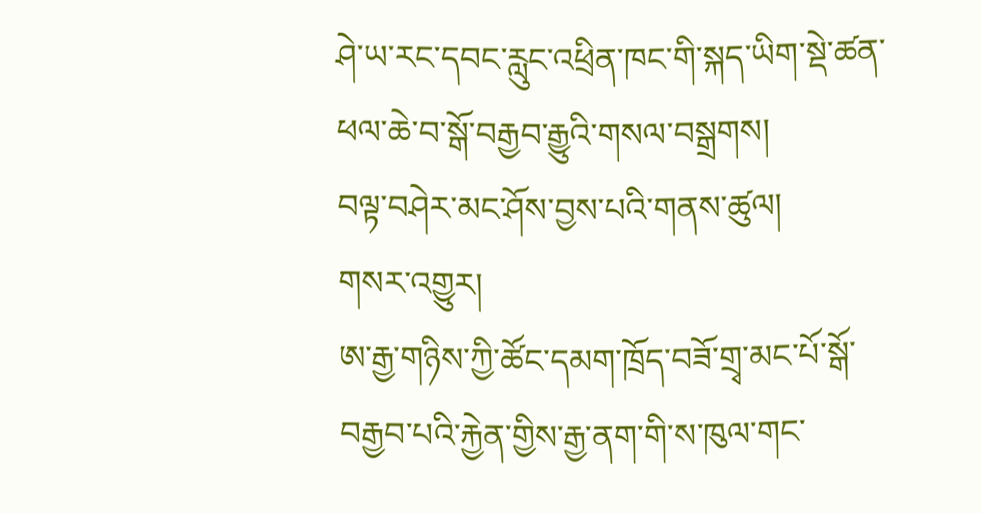ཤེ་ཡ་རང་དབང་རླུང་འཕྲིན་ཁང་གི་སྐད་ཡིག་སྡེ་ཚན་ཕལ་ཆེ་བ་སྒོ་བརྒྱབ་རྒྱུའི་གསལ་བསྒྲགས།
བལྟ་བཤེར་མང་ཤོས་བྱས་པའི་གནས་ཚུལ།
གསར་འགྱུར།
ཨ་རྒྱ་གཉིས་ཀྱི་ཚོང་དམག་ཁྲོད་བཟོ་གྲྭ་མང་པོ་སྒོ་བརྒྱབ་པའི་རྐྱེན་གྱིས་རྒྱ་ནག་གི་ས་ཁུལ་གང་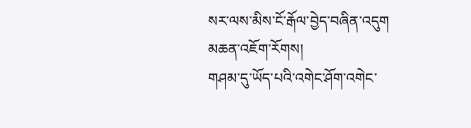སར་ལས་མིས་ངོ་རྒོལ་བྱེད་བཞིན་འདུག
མཆན་འཇོག་རོགས།
གཤམ་དུ་ཡོད་པའི་འགེང་ཤོག་འགེང་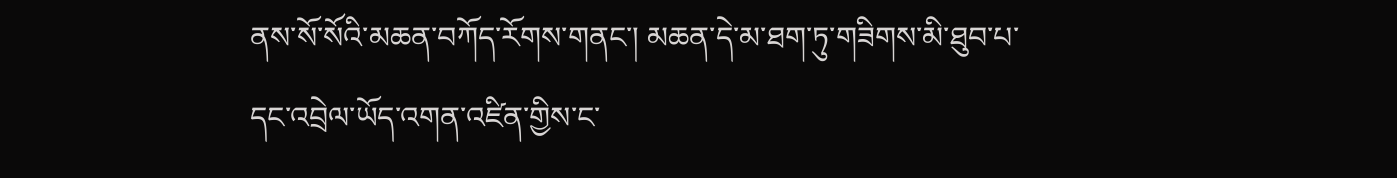ནས་སོ་སོའི་མཆན་བཀོད་རོགས་གནང་། མཆན་དེ་མ་ཐག་ཏུ་གཟིགས་མི་ཐུབ་པ་དང་འབྲེལ་ཡོད་འགན་འཛིན་གྱིས་ང་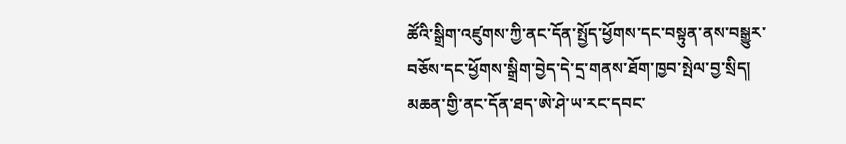ཚོའི་སྒྲིག་འཛུགས་ཀྱི་ནང་དོན་སྤྱོད་ཕྱོགས་དང་བསྟུན་ནས་བསྒྱུར་བཅོས་དང་ཕྱོགས་སྒྲིག་བྱེད་དེ་དྲ་གནས་ཐོག་ཁྱབ་སྤེལ་བྱ་སྲིད། མཆན་གྱི་ནང་དོན་ཐད་ཨེ་ཤེ་ཡ་རང་དབང་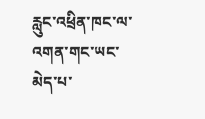རླུང་འཕྲིན་ཁང་ལ་འགན་གང་ཡང་མེད་པ་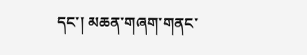དང་། མཆན་གཞག་གནང་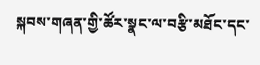སྐབས་གཞན་གྱི་ཚོར་སྣང་ལ་བརྩི་མཐོང་དང་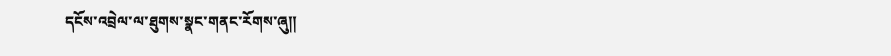དངོས་འབྲེལ་ལ་ཐུགས་སྣང་གནང་རོགས་ཞུ༎